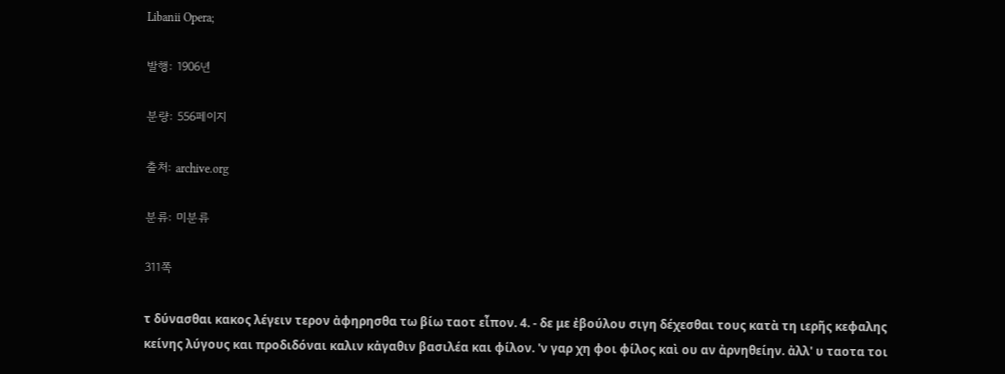Libanii Opera;

발행: 1906년

분량: 556페이지

출처: archive.org

분류: 미분류

311쪽

τ δύνασθαι κακος λέγειν τερον ἀφηρησθα τω βίω ταοτ εἶπον. 4. - δε με ἐβούλου σιγη δέχεσθαι τους κατὰ τη ιερῆς κεφαλης κείνης λύγους και προδιδόναι καλιν κἀγαθιν βασιλέα και φίλον. 'ν γαρ χη φοι φίλος καὶ ου αν ἀρνηθείην. ἀλλ' υ ταοτα τοι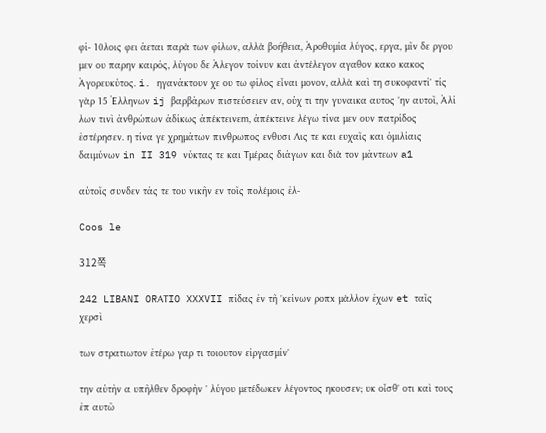φί- 10λοις φει ἁεται παρὰ των φίλων, αλλὰ βοήθεια, Ἀροθυμία λύγος, εργα, μῖν δε ργου μεν ου παρην καιρός, λύγου δε Ἀλεγον τοίνυν και ἀντέλεγον αγαθον κακο κακος Ἀγορευκύτος. i. ηγανάκτουν χε ου τω φίλος εἶναι μονον, αλλὰ καὶ τη συκοφαντί' τίς γὰρ 15 Ἐλληνων ij βαρβάρων πιστεύσειεν αν, οὐχ τι την γυναικα αυτος 'ην αυτοῖ, Ἀλί λων τινὶ ἀνθρώπων ἀδίκως ἀπέκτεινεm, ἀπέκτεινε λέγω τίνα μεν ουν πατρίδος ἐστέρησεν. η τίνα γε χρημάτων πινθρωπος ενθυσι Λις τε και ευχαῖς και ὁμιλίαις δαιμύνων in II 319 νύκτας τε και Τμέρας διάγων και διὰ τον μάντεων a1

αὐτοῖς συνδεν τάς τε του νικῆν εν τοῖς πολέμοις ἐλ-

Coos le

312쪽

242 LIBANI ORΑΤIO XXXVII πίδας ἐν τῆ 'κείνων ροπx μὰλλον ἐχων et ταῖς χερσὶ

των στρατιωτον ἐτέρω γαρ τι τοιουτον εἰργασμίν'

την αὐτὴν α υπῆλθεν δροφὴν ' λύγου μετέδωκεν λέγοντος ηκουσεν; υκ οἶσθ' οτι καὶ τους ἐπ αυτῶ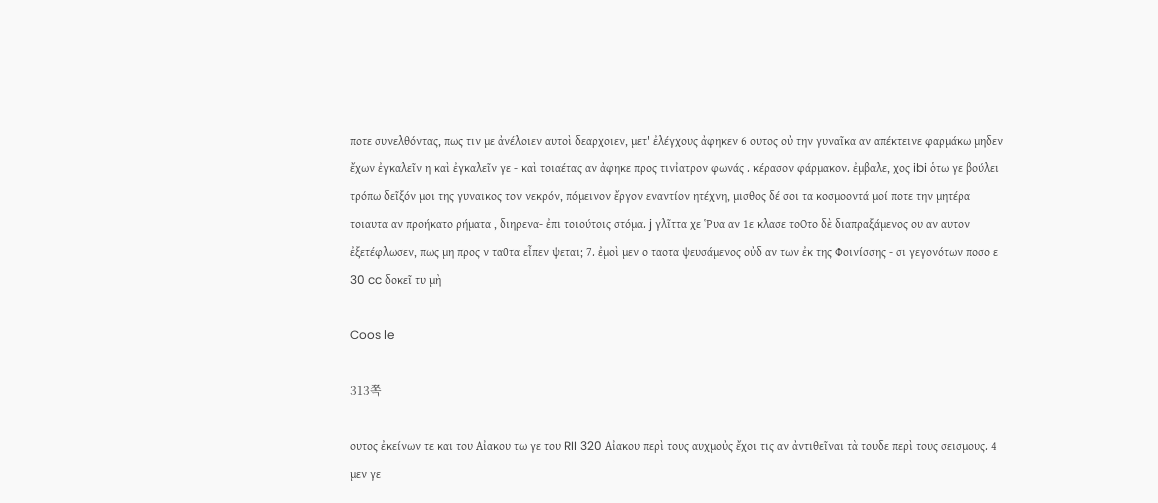ποτε συνελθόντας, πως τιν με ἀνέλοιεν αυτοὶ δεαρχοιεν, μετ' ἐλέγχους ἀφηκεν 6 ουτος οὐ την γυναῖκα αν απέκτεινε φαρμάκω μηδεν ἔχων ἐγκαλεῖν η καὶ ἐγκαλεῖν γε - καὶ τοιαέτας αν ἀφηκε προς τινἰατρον φωνάς . κέρασον φάρμακον. ἐμβαλε, χος ibi ὁτω γε βούλει τρόπω δεῖξόν μοι της γυναικος τον νεκρόν, πόμεινον ἔργον εναντίον ητέχνη, μισθος δέ σοι τα κοσμοοντά μοί ποτε την μητέρα τοιαυτα αν προήκατο ρήματα , διηρενα- ἐπι τοιούτοις στόμα. j γλῖττα χε Ῥυα αν 1ε κλασε τοOτο δὲ διαπραξάμενος ου αν αυτον ἐξετέφλωσεν, πως μη προς ν τα0τα εἶπεν ψεται; 7. ἐμοὶ μεν ο ταοτα ψευσάμενος οὐδ αν των ἐκ της Φοινίσσης - σι γεγονότων ποσο ε 30 cc δοκεῖ τυ μὴ

Coos le

313쪽

ουτος ἐκείνων τε και του Αἰακου τω γε του RII 320 Αἰακου περὶ τους αυχμοὐς ἔχοι τις αν ἀντιθεῖναι τὰ τουδε περὶ τους σεισμους. 4 μεν γε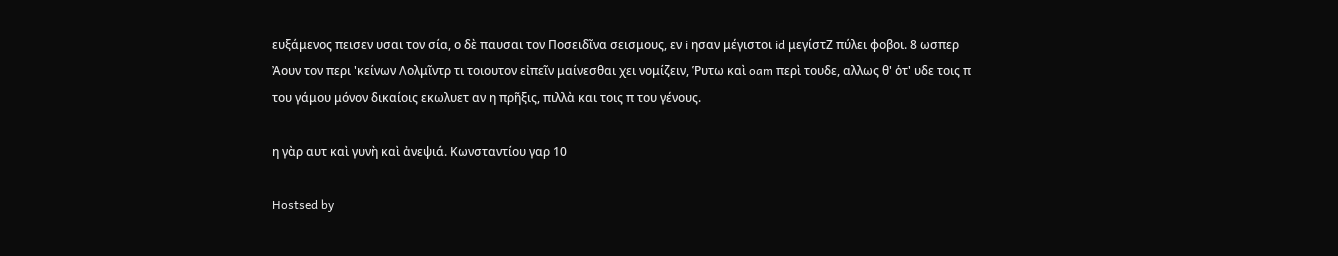ευξάμενος πεισεν υσαι τον σία, ο δὲ παυσαι τον Ποσειδῖνα σεισμους, εν i ησαν μέγιστοι id μεγίστZ πύλει φοβοι. 8 ωσπερ Ἀουν τον περι 'κείνων Λολμῖντρ τι τοιουτον εἰπεῖν μαίνεσθαι χει νομίζειν, Ῥυτω καὶ oam περὶ τουδε, αλλως θ' ὁτ' υδε τοις π του γάμου μόνον δικαίοις εκωλυετ αν η πρῆξις, πιλλὰ και τοις π του γένους.

η γὰρ αυτ καὶ γυνὴ καὶ ἀνεψιά. Κωνσταντίου γαρ 10

Hostsed by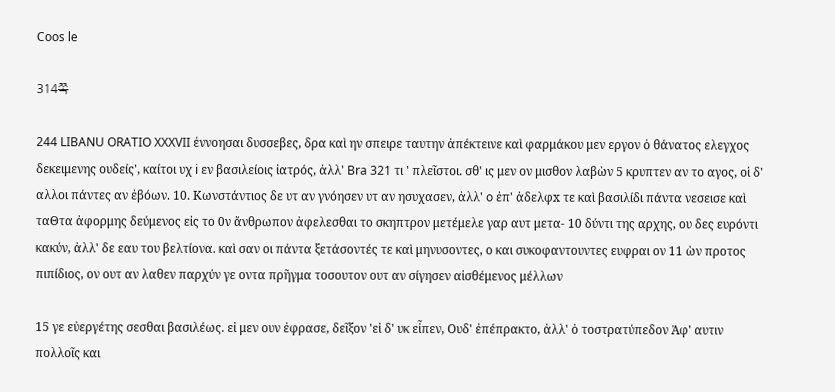Coos le

314쪽

244 LIBANU ORATIO XXXVII ἐννοησαι δυσσεβες, δρα καὶ ην σπειρε ταυτην ἀπέκτεινε καὶ φαρμάκου μεν εργον ὁ θάνατος ελεγχος δεκειμενης ουδείς', καίτοι υχ i εν βασιλείοις ἰατρός, ἀλλ' Bra 321 τι ' πλεῖστοι. σθ' ις μεν ον μισθον λαβὼν 5 κρυπτεν αν το αγος, οἱ δ' αλλοι πάντες αν ἐβόων. 10. Κωνστάντιος δε υτ αν γνόησεν υτ αν ησυχασεν, ἀλλ' o ἐπ' ἀδελφx τε καὶ βασιλίδι πάντα νεσεισε καὶ ταΘτα ἀφορμης δεύμενος εἰς το 0ν ἄνθρωπον ἀφελεσθαι το σκηπτρον μετέμελε γαρ αυτ μετα- 10 δύντι της αρχης, ου δες ευρόντι κακύν, ἀλλ' δε εαυ του βελτίονα. καὶ σαν οι πάντα ξετάσοντές τε καὶ μηνυσοντες, ο και συκοφαντουντες ευφραι ον 11 ὼν προτος πιπίδιος, ον ουτ αν λαθεν παρχύν γε οντα πρῆγμα τοσουτον ουτ αν σίγησεν αἰσθέμενος μέλλων

15 γε εὐεργέτης σεσθαι βασιλέως. εἰ μεν ουν ἐφρασε, δεῖξον 'εἰ δ' υκ εἶπεν, Ουδ' ἐπέπρακτο, ἀλλ' ὁ τοστρατύπεδον Ἀφ' αυτιν πολλοῖς και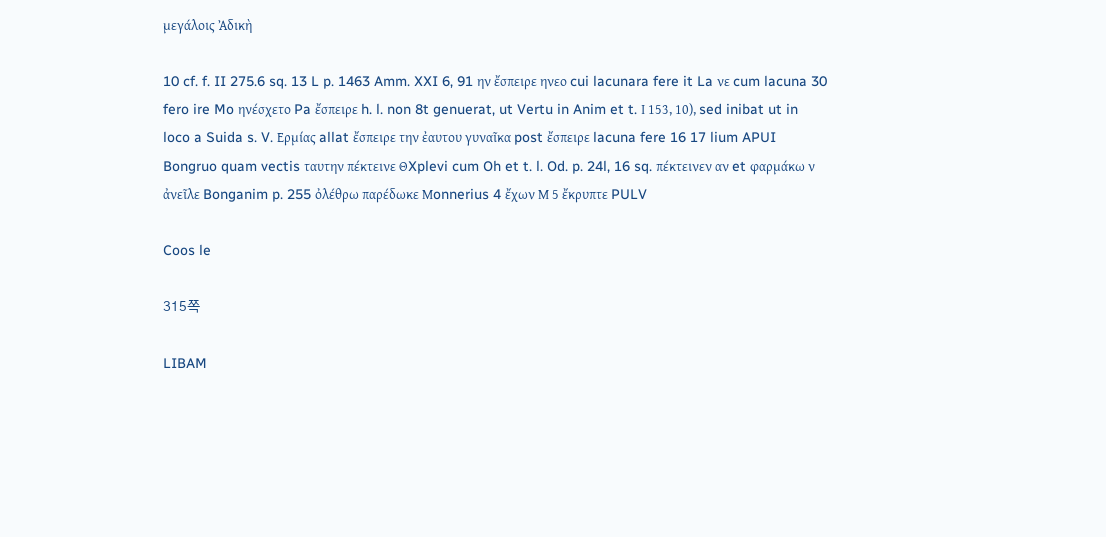μεγάλοις Ἀδικὴ

10 cf. f. II 275.6 sq. 13 L p. 1463 Amm. XXI 6, 91 ην ἔσπειρε ηνεο cui lacunara fere it La νε cum lacuna 30 fero ire Mo ηνέσχετο Pa ἔσπειρε h. l. non 8t genuerat, ut Vertu in Anim et t. Ι 153, 10), sed inibat ut in loco a Suida s. V. Ερμίας allat ἔσπειρε την ἐαυτου γυναῖκα post ἔσπειρε lacuna fere 16 17 lium APUI Bongruo quam vectis ταυτην πέκτεινε ΘXplevi cum Oh et t. l. Od. p. 24l, 16 sq. πέκτεινεν αν et φαρμάκω ν ἀνεῖλε Bonganim p. 255 ὀλέθρω παρέδωκε Μonnerius 4 ἔχων Μ 5 ἔκρυπτε PULV

Coos le

315쪽

LIBAM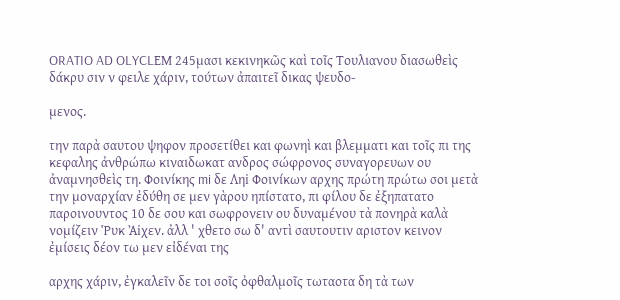ORATIO AD OLYCLΕΜ 245μασι κεκινηκῶς καὶ τοῖς Τουλιανου διασωθεὶς δάκρυ σιν ν φειλε χάριν, τούτων ἀπαιτεῖ δικας ψευδο-

μενος.

την παρὰ σαυτου ψηφον προσετίθει και φωνηὶ και βλεμματι και τοῖς πι της κεφαλης ἀνθρώπω κιναιδωκατ ανδρος σώφρονος συναγορευων ου ἀναμνησθεὶς τη. Φοινίκης mi δε Ληi Φοινίκων αρχης πρώτη πρώτω σοι μετὰ την μοναρχίαν ἐδύθη σε μεν γὰρου ηπίστατο, πι φίλου δε ἐξηπατατο παροινουντος 10 δε σου και σωφρονειν ου δυναμένου τὰ πονηρὰ καλὰ νομίζειν Ῥυκ Ἀiχεν. ἀλλ ' χθετο σω δ' αντὶ σαυτουτιν αριστον κεινον ἐμίσεις δέον τω μεν εἰδέναι της

αρχης χάριν, ἐγκαλεῖν δε τοι σοῖς ὀφθαλμοῖς τωταοτα δη τὰ των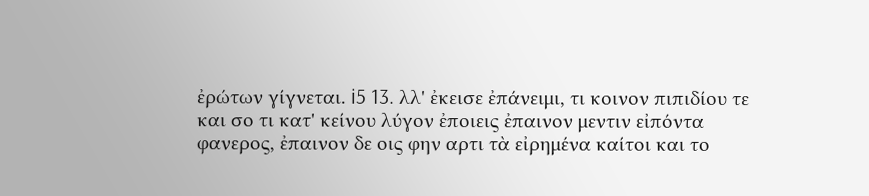ἐρώτων γίγνεται. i5 13. λλ' ἐκεισε ἐπάνειμι, τι κοινον πιπιδίου τε και σο τι κατ' κείνου λύγον ἐποιεις ἐπαινον μεντιν εἰπόντα φανερος, ἐπαινον δε οις φην αρτι τὰ εἰρημένα καίτοι και το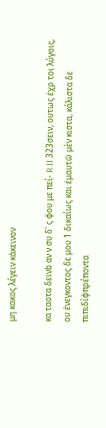μη κακος λέγειν κἀκεινον

κα ταοτα δεινb αν ν συ δ' ς φου με πεί- R II 323σειν, ουτως ἐχρ τοι λύγοις, ου ἐνεγκοντος δε μου 1 δικαίως και ἐμαυτῶ μὲν κιστα, κάλιστα δε πιπιδίφπρέποντα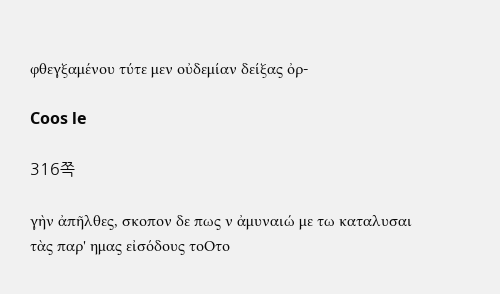φθεγξαμένου τύτε μεν οὐδεμίαν δείξας ὀρ-

Coos le

316쪽

γὴν ἀπῆλθες, σκοπον δε πως ν ἀμυναιώ με τω καταλυσαι τὰς παρ' ημας εἰσόδους τοOτο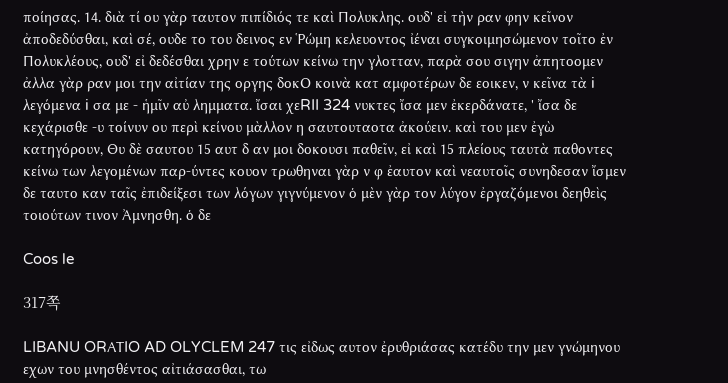ποίησας. 14. διὰ τί ου γὰρ ταυτον πιπίδιός τε καὶ Πολυκλης. ουδ' εἰ τὴν ραν φην κεῖνον ἀποδεδύσθαι, καὶ σέ, ουδε το του δεινος εν Ῥώμη κελευοντος ἰέναι συγκοιμησώμενον τοῖτο ἐν Πολυκλέους, ουδ' εἰ δεδέσθαι χρην ε τούτων κείνω την γλοτταν, παρὰ σου σιγην ἀπητοομεν ἀλλα γὰρ ραν μοι την αἰτίαν της οργης δοκO κοινὰ κατ αμφοτέρων δε εοικεν, ν κεῖνα τὰ i λεγόμενα i σα με - ἡμῖν αὐ λημματα. ἴσαι χεRII 324 νυκτες ἴσα μεν ἐκερδάνατε, ' ἴσα δε κεχάρισθε -υ τοίνυν ου περὶ κείνου μὰλλον η σαυτουταοτα ἀκούειν. καὶ του μεν ἐγὼ κατηγόρουν, Θυ δὲ σαυτου 15 αυτ δ αν μοι δοκουσι παθεῖν, εἰ καὶ 15 πλείους ταυτὰ παθοντες κείνω των λεγομένων παρ-ύντες κουον τρωθηναι γὰρ ν φ ἐαυτον καὶ νεαυτοῖς συνηδεσαν ἴσμεν δε ταυτο καν ταῖς ἐπιδείξεσι των λόγων γιγνύμενον ὁ μὲν γὰρ τον λύγον ἐργαζόμενοι δεηθεὶς τοιούτων τινον Ἀμνησθη. ὁ δε

Coos le

317쪽

LIBANU ORΑΤIO AD OLYCLEM 247 τις εἰδως αυτον ἐρυθριάσας κατέδυ την μεν γνώμηνου εχων του μνησθέντος αἰτιάσασθαι, τω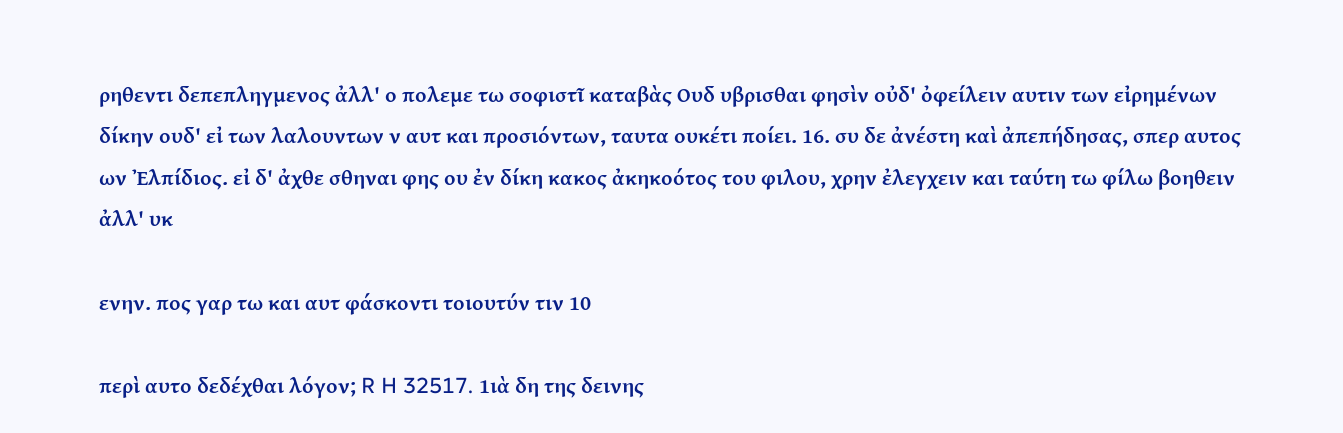ρηθεντι δεπεπληγμενος ἀλλ' ο πολεμε τω σοφιστῖ καταβὰς Ουδ υβρισθαι φησὶν οὐδ' ὀφείλειν αυτιν των εἰρημένων δίκην ουδ' εἰ των λαλουντων ν αυτ και προσιόντων, ταυτα ουκέτι ποίει. 16. συ δε ἀνέστη καὶ ἀπεπήδησας, σπερ αυτος ων Ἐλπίδιος. εἰ δ' ἀχθε σθηναι φης ου ἐν δίκη κακος ἀκηκοότος του φιλου, χρην ἐλεγχειν και ταύτη τω φίλω βοηθειν ἀλλ' υκ

ενην. πος γαρ τω και αυτ φάσκοντι τοιουτύν τιν 10

περὶ αυτο δεδέχθαι λόγον; R H 32517. 1ιὰ δη της δεινης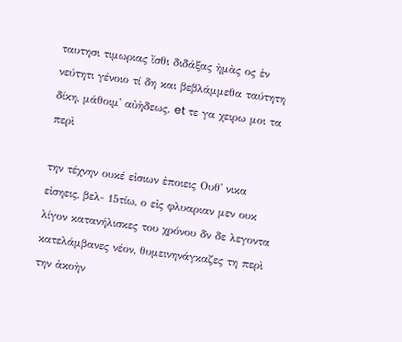ταυτησι τιμωριας ἴσθι διδάξας ὴμὰς ος ἐν νεύτητι γένοιο τί δη και βεβλάμμεθα ταύτητη δίκη, μάθοιμ' αὐὴδεως. et τε γα χειρω μοι τα περὶ

την τέχνην ουκέ εἰσιων ἐποιεις Ουθ' νικα εἰσηεις, βελ- 15τίω, ο εἰς φλυαριαν μεν ουκ λίγον κατανήλισκες του χρόνου δν δε λεγοντα κατελάμβανες νέον, θυμεινηνάγκαζες τη περὶ την ἀκοὴν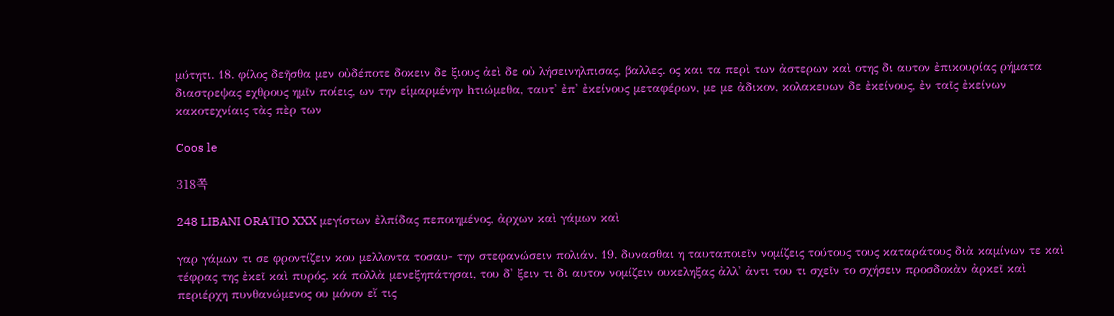μύτητι. 18. φίλος δεῆσθα μεν οὐδέποτε δοκειν δε ξιους ἀεὶ δε οὐ λήσεινηλπισας, βαλλες. ος και τα περὶ των ἀστερων καὶ οτης δι αυτον ἐπικουρίας ρήματα διαστρεψας εχθρους ημῖν ποίεις, ων την εἱμαρμένην hτιώμεθα, ταυτ' ἐπ' ἐκείνους μεταφέρων, με με ἀδικον, κολακευων δε ἐκείνους, ἐν ταῖς ἐκείνων κακοτεχνίαις τὰς πὲρ των

Coos le

318쪽

248 LIBANI ORAΤIO XXX μεγίστων ἐλπίδας πεποιημένος, ἀρχων καὶ γάμων καὶ

γαρ γάμων τι σε φροντίζειν κου μελλοντα τοσαυ- την στεφανώσειν πολιάν. 19. δυνασθαι η ταυταποιεῖν νομίζεις τούτους τους καταράτους διὰ καμίνων τε καὶ τέφρας της ἐκεῖ καὶ πυρός. κά πολλὰ μενεξηπάτησαι, του δ' ξειν τι δι αυτον νομίζειν ουκεληξας ἀλλ' ἀντι του τι σχεῖν το σχήσειν προσδοκὰν ἀρκεῖ καὶ περιέρχη πυνθανώμενος ου μόνον εἴ τις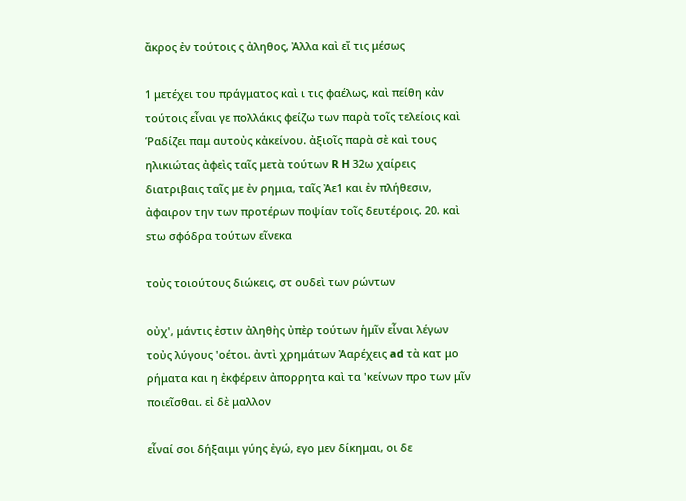ἄκρος ἐν τούτοις ς ἀληθος, Ἀλλα καὶ εἴ τις μέσως

1 μετέχει του πράγματος καὶ ι τις φαέλως, καὶ πείθη κἀν τούτοις εἶναι γε πολλάκις φείζω των παρὰ τοῖς τελείοις καὶ Ῥαδίζει παμ αυτοὐς κἀκείνου. ἀξιοῖς παρὰ σὲ καὶ τους ηλικιώτας ἀφεὶς ταῖς μετὰ τούτων R H 32ω χαίρεις διατριβαις ταῖς με ἐν ρημια, ταῖς Ἀε1 και ἐν πλήθεσιν, ἀφαιρον την των προτέρων ποψίαν τοῖς δευτέροις. 20. καὶ sτω σφόδρα τούτων εῖνεκα

τοὐς τοιούτους διώκεις, στ ουδεὶ των ρώντων

οὐχ', μάντις ἐστιν ἀληθὴς ὐπὲρ τούτων ἡμῖν εἶναι λέγων τοὐς λύγους 'οέτοι. ἀντὶ χρημάτων Ἀαρέχεις ad τὰ κατ μο ρήματα και η ἐκφέρειν ἀπορρητα καὶ τα 'κείνων προ των μῖν ποιεῖσθαι. εἰ δὲ μαλλον

εἶναί σοι δήξαιμι γύης ἐγώ, εγο μεν δίκημαι, οι δε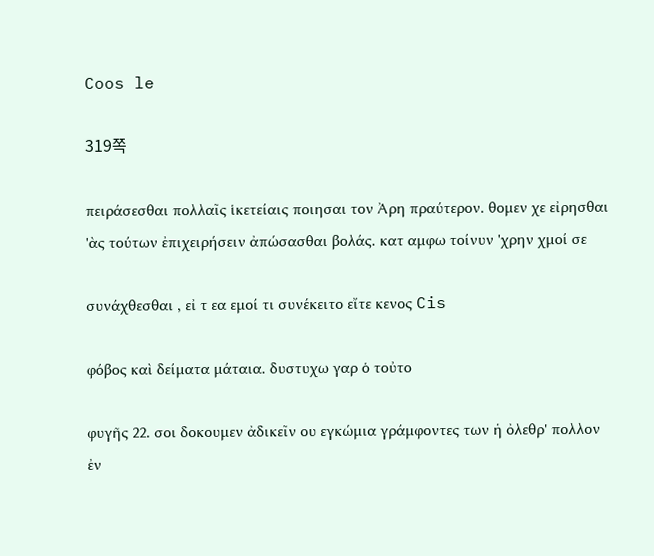Coos le

319쪽

πειράσεσθαι πολλαῖς ἱκετείαις ποιησαι τον Ἀρη πραύτερον. θομεν χε εἰρησθαι 'ὰς τούτων ἐπιχειρήσειν ἀπώσασθαι βολάς. κατ αμφω τοίνυν 'χρην χμοί σε

συνάχθεσθαι , εἰ τ εα εμοί τι συνέκειτο εἴτε κενος Cis

φόβος καὶ δείματα μάταια. δυστυχω γαρ ὁ τοὐτο

φυγῆς 22. σοι δοκουμεν ἀδικεῖν ου εγκώμια γράμφοντες των ἡ ὀλεθρ' πολλον ἐν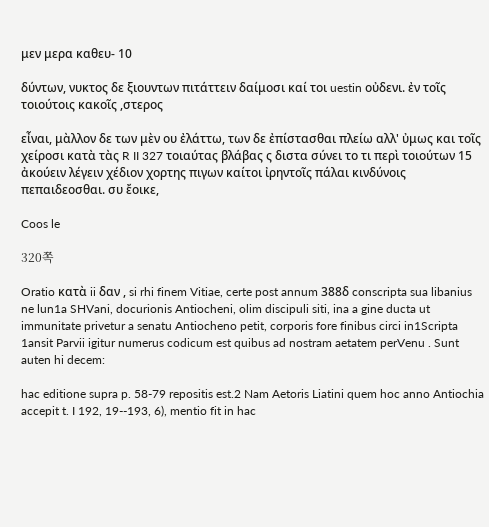μεν μερα καθευ- 10

δύντων, νυκτος δε ξιουντων πιτάττειν δαίμοσι καί τοι uestin οὐδενι. ἐν τοῖς τοιούτοις κακοῖς ,στερος

εἶναι, μὰλλον δε των μὲν ου ἐλάττω, των δε ἐπίστασθαι πλείω αλλ' ὐμως και τοῖς χείροσι κατὰ τὰς R II 327 τοιαύτας βλάβας ς διστα σύνει το τι περὶ τοιούτων 15 ἀκούειν λέγειν χέδιον χορτης πιγων καίτοι ἰρηντοῖς πάλαι κινδύνοις πεπαιδεοσθαι. συ ἔοικε,

Coos le

320쪽

Oratio κατὰ ii δαν , si rhi finem Vitiae, certe post annum 388δ conscripta sua libanius ne lun1a SHVani, docurionis Antiocheni, olim discipuli siti, ina a gine ducta ut immunitate privetur a senatu Antiocheno petit, corporis fore finibus circi in1Scripta 1ansit Parvii igitur numerus codicum est quibus ad nostram aetatem perVenu . Sunt auten hi decem:

hac editione supra p. 58-79 repositis est.2 Nam Aetoris Liatini quem hoc anno Antiochia accepit t. I 192, 19--193, 6), mentio fit in hac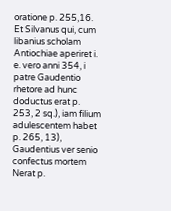oratione p. 255,16. Et Silvanus qui, cum libanius scholam Antiochiae aperiret i. e. vero anni 354, i patre Gaudentio rhetore ad hunc doductus erat p. 253, 2 sq.), iam filium adulescentem habet p. 265, 13), Gaudentius ver senio confectus mortem Nerat p.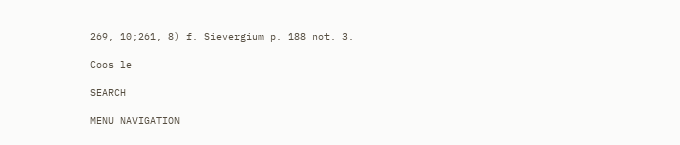269, 10;261, 8) f. Sievergium p. 188 not. 3.

Coos le

SEARCH

MENU NAVIGATION